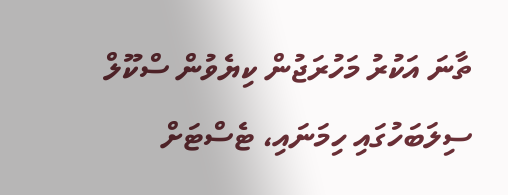ތާނަ އަކުރު މަހުރަޖުން ކިޔެވުން ސްކޫލް ސިލަބަހުގައި ހިމަނައި، ޓެސްޓަށް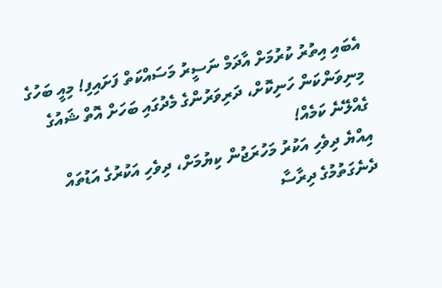އެބައި އިތުރު ކުރުމަށް އާދަމް ނަސީރު މަސައްކަތް ފަށައިފި! މިއީ ބަހުގެ މިނިވަންކަން ހަނިކޮށް، ދަރިވަރުންގެ މެދުގައި ބަހަށް އޮތް ޝައުގެ ގެއްލޭނެ ކަމެއް!
އިއްޔެ ދިވެހި އަކުރު މަހުރަޖުން ކިޔުމަށް، ދިވެހި އަކުރުގެ އަޑުތައް ދެނެގަތުމުގެ ދިރާސާ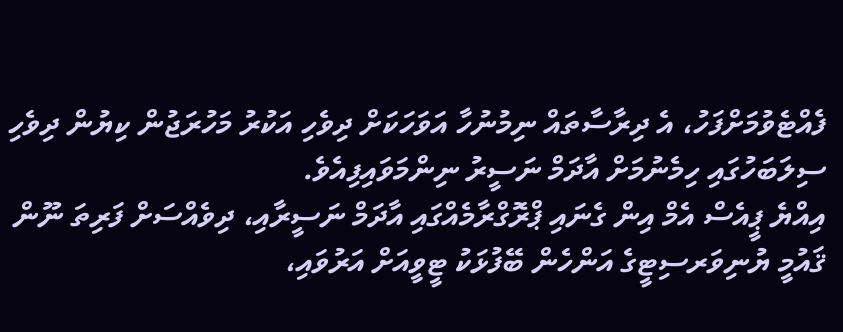ފެއްޓެވުމަށްފަހު، އެ ދިރާސާތައް ނިމުނުހާ އަވަހަކަށް ދިވެހި އަކުރު މަހުރަޖުން ކިޔުން ދިވެހި ސިލަބަހުގައި ހިމެނުމަށް އާދަމް ނަސީރު ނިންމަވައިފިއެވެ.
އިއްޔެ ޕީއެސް އެމް އިން ގެނައި ޕްރޮގްރާމެއްގައި އާދަމް ނަސީރާއި، ދިވެއްސަށް ފަރިތަ ނޫން ޤައުމީ ޔުނިވަރސިޓީގެ އަންހެން ބޭފުޅަކު ޓީވީއަށް އަރުވައި،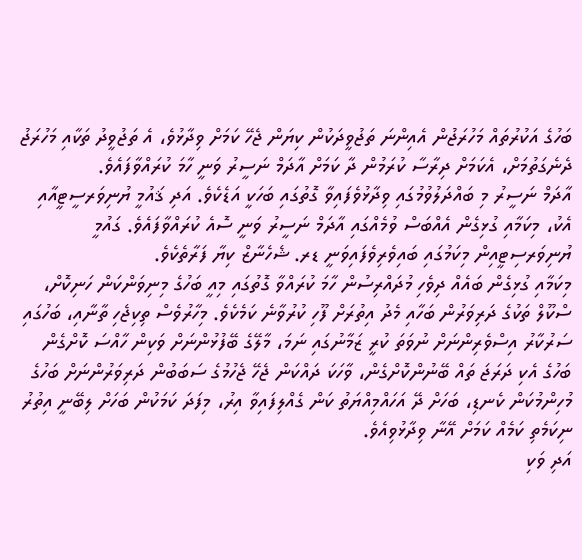ބަހުގެ އަކުރުތައް މަހުރަޖުން އެއިންނަ ތަޖުވީދަކުން ކިޔަން ޖެހޭ ކަމަށް ވިދާޅުވެ، އެ ތަޖުވީދު ތަކާއި މަހުރަޖު ދެނެގަތުމަށް، އެކަމަށް ދިރާސާ ކުރަމުން ދާ ކަމަށް އާދަމް ނަސީރު ވަނީ ހާމަ ކުރައްވާފައެވެ.
އާދަމް ނަސީރު މި ބައްދަލުވުމުގައި ވިދާޅުވެފައިވާ ގޮތުގައި ބަހަކީ އަޑެކެވެ. އަދި ޤައުމީ ޔުނިވަރސީޓީއާއި އެކު، މިކަމާއި ގުޅިގެން އެއްބަސް ވުމެއްގައި އާދަމް ނަސީރު ވަނީ ސޮއެ ކުރައްވާފައެވެ. ގައުމީ ޔުނިވަރސިޓީއިން މިކަމުގައި ބައިވެރިވެފައިވަނީ ޑރ. ޝެހެނާޒް ކިޔާ ފަރާތެކެވެ.
މިކަމާއި ގުޅިގެން ބައެއް ދިވެހި މުދައްރިސުން ހާމަ ކުރައްވާ ގޮތުގައި މިއީ ބަހުގެ މިނިވަންކަން ހަނިކޮށް، ސްކޫލް ތަކުގެ ދަރިވަރުން ބަހާއި މެދު އިތުރަށް ފޫހި ކުރުވާނެ ކަމެކެވެ. މިހާރުވެސް ތިކިޖެހި ތާނާއި، ބަހުގައި ސަރުކާރު އިސްވެރިންނަށް ނުވަތަ ކުރީ ޒަމާނުގައި ނަމަ، މާލޭގެ ބޭފުޅުންނަށް ވަކިން ހާއްސަ ކޮށްގެން ބަހުގެ އެކި ދަރަޖަ ތައް ބޭނުންކޮށްގެން، ވާހަކަ ދައްކަން ޖެހޭ ޖެހުމުގެ ސަބަބުން ދަރިވަރުންނަށް ބަހުގެ މުހިންމުކަން ކެނޑި، ބަހަށް ދޭ އަހައްމިއްޔަތު ކަން ގެއްލިފައިވާ އިރު، މިފަދަ ކަމަކުން ބަހަށް ލިބޭނީ އިތުރު ނިކަމެތި ކަމެއް ކަމަށް އޭނާ ވިދާޅުވިއެވެ.
އަދި ވަކި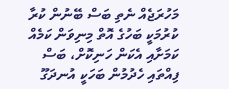މަހުރަޖެއް ނެތި ބަސް ބޭނުން ކުރާ ކުރުމަކީ ބަހުގެ އޮތް މިނިވަން ކަމެއް ކަމަށާއި އެކަން ހަނިކޮށް، ބަސް ފިއްތައި ހެދުމުން ބަހަކީ އުނދަގޫ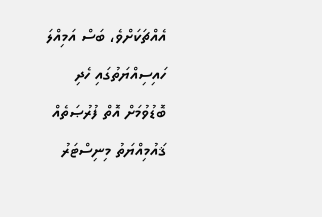އެއްޗަކަށްވެ، ބަސް އަމިއްލަ ހައިސިއްޔަތުގައި ހެދި ބޮޑުވުމަށް އޮތް ފުރުޞަތެއް ޤައުމިއްޔަތު މިނިސްޓަރު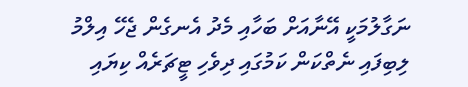ނަގާލުމަކީ އޭނާއަށް ބަހާއި މެދު އެނގެން ޖެހޭ އިލްމު ލިބިފައި ނެތްކަން ކަމުގައި ދިވެހި ޓީޗަރެއް ކިޔައި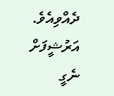ދެއްވިއެވެ.
އަރުޝީފަށް ނެގީ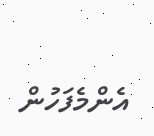އެންމެފަހުން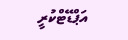އަޕްޑޭޓްކުރީ